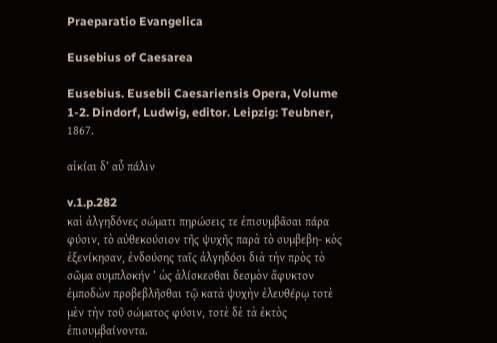Praeparatio Evangelica

Eusebius of Caesarea

Eusebius. Eusebii Caesariensis Opera, Volume 1-2. Dindorf, Ludwig, editor. Leipzig: Teubner, 1867.

αἰκίαι δ’ αὖ πάλιν

v.1.p.282
καὶ ἀλγηδόνες σώματι πηρώσεις τε ἐπισυμβᾶσαι πάρα φύσιν, τὸ αὐθεκούσιον τῆς ψυχῆς παρὰ τὸ συμβεβη- κὸς ἐξενίκησαν, ἐνδούσης ταῖς ἀλγηδόσι διὰ τὴν πρὸς τὸ σῶμα συμπλοκήν ’ ὡς ἁλίσκεσθαι δεσμὸν ἄφυκτον ἐμποδὼν προβεβλῆσθαι τῷ κατὰ ψυχὴν ἐλευθέρῳ τοτὲ μὲν τὴν τοῦ σώματος φύσιν, τοτὲ δὲ τὰ ἐκτὸς ἐπισυμβαίνοντα.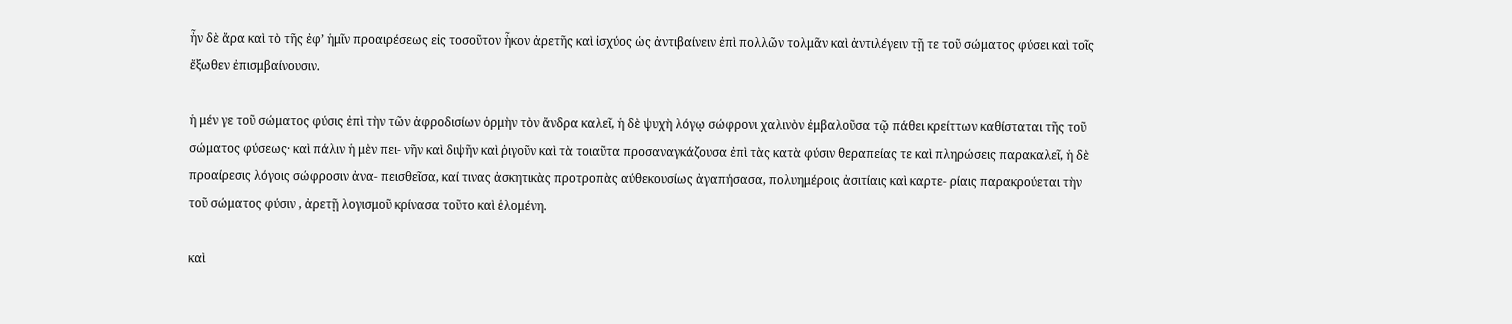ἦν δὲ ἄρα καὶ τὸ τῆς ἐφ’ ἡμῖν προαιρέσεως εἰς τοσοῦτον ἧκον ἀρετῆς καὶ ἰσχύος ὡς ἀντιβαίνειν ἐπὶ πολλῶν τολμᾶν καὶ ἀντιλέγειν τῇ τε τοῦ σώματος φύσει καὶ τοῖς ἔξωθεν ἐπισμβαίνουσιν.

ἡ μέν γε τοῦ σώματος φύσις ἐπὶ τὴν τῶν ἀφροδισίων ὁρμὴν τὸν ἄνδρα καλεῖ, ἡ δὲ ψυχὴ λόγῳ σώφρονι χαλινὸν ἐμβαλοῦσα τῷ πάθει κρείττων καθίσταται τῆς τοῦ σώματος φύσεως· καὶ πάλιν ἡ μὲν πει- νῆν καὶ διψῆν καὶ ῥιγοῦν καὶ τὰ τοιαῦτα προσαναγκάζουσα ἐπὶ τὰς κατὰ φύσιν θεραπείας τε καὶ πληρώσεις παρακαλεῖ, ἡ δὲ προαίρεσις λόγοις σώφροσιν ἀνα- πεισθεῖσα, καί τινας ἀσκητικὰς προτροπὰς αύθεκουσίως ἀγαπήσασα, πολυημέροις ἀσιτίαις καὶ καρτε- ρίαις παρακρούεται τὴν τοῦ σώματος φύσιν , ἀρετῇ λογισμοῦ κρίνασα τοῦτο καὶ ἑλομένη.

καὶ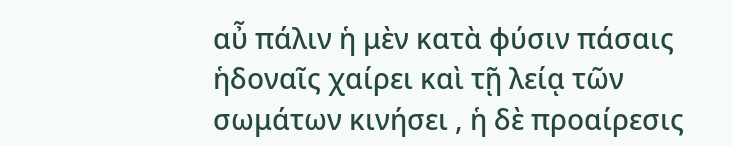αὖ πάλιν ἡ μὲν κατὰ φύσιν πάσαις ἡδοναῖς χαίρει καὶ τῇ λείᾳ τῶν σωμάτων κινήσει , ἡ δὲ προαίρεσις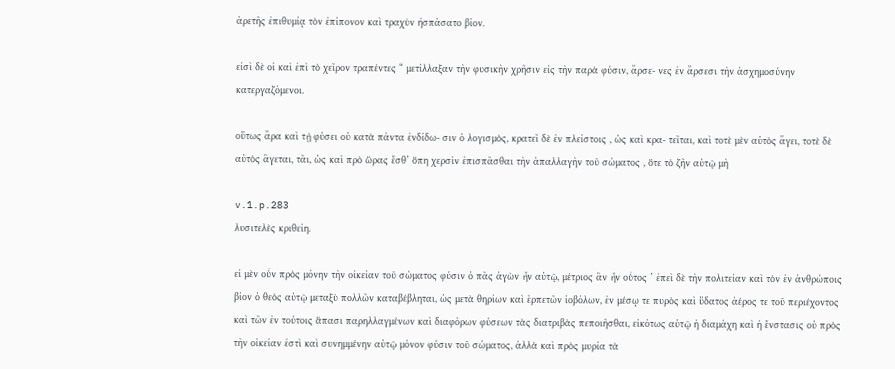ἀρετῆς ἐπιθυμίᾳ τὸν ἐπίπονον καὶ τραχὺν ἠσπάσατο βίον.

εἰσὶ δὲ οἱ καὶ ἐπὶ τὸ χεῖρον τραπέντες “ μετίλλαξαν τὴν φυσικὴν χρῆσιν εἰς τὴν παρὰ φύσιν, ἄρσε- νες ἐν ἄρσεσι τὴν ἀσχημοσύνην κατεργαζόμενοι.

οὕτως ἄρα καὶ τῇ φύσει οὐ κατὰ πάντα ἐνδίδω- σιν ὁ λογισμὸς, κρατεῖ δὲ ἐν πλείστοις , ὡς καὶ κρα- τεῖται, καὶ τοτὲ μὲν αὐτὸς ἄγει, τοτὲ δὲ αὐτὸς ἂγεται, τᾶι, ὡς καὶ πρὸ ὥρας ἔσθ’ ὅπη χερσὶν ἐπισπᾶσθαι τὴν ἀπαλλαγὴν τοῦ σώματος , ὅτε τὸ ζῆν αὐτῷ μὴ

v.1.p.283
λυσιτελὲς κριθείη.

εἰ μὲν οὖν πρὸς μόνην τὴν οἰκείαν τοῦ σώματος φύσιν ὁ πᾶς ἀγὼν ἦν αὐτῷ, μέτριος ἂν ἦν οὗτος ’ ἐπεὶ δὲ τὴν πολιτείαν καὶ τὸν ἐν ἀνθρώποις βίον ὁ θεὸς αὐτῷ μεταξὺ πολλῶν καταβέβληται, ὡς μετὰ θηρίων καὶ ἑρπετῶν ἰοβόλων, ἐν μέσῳ τε πυρὸς καὶ ὕδατος ἀέρος τε τοῦ περιέχοντος καὶ τῶν ἐν τούτοις ἅπασι παρηλλαγμένων καὶ διαφόρων φύσεων τὰς διατριβὰς πεποιῆσθαι, εἰκότως αὐτῷ ἡ διαμάχη καὶ ἡ ἔνστασις οὐ πρὸς τὴν οἰκείαν ἐστὶ καὶ συνημμένην αὐτῷ μόνον φύσιν τοῦ σώματος, ἀλλὰ καὶ πρὸς μυρία τὰ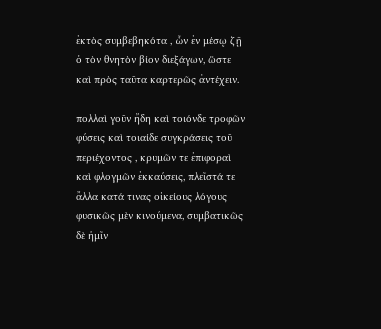ἐκτὸς συμβεβηκότα , ὧν ἐν μέσῳ ζῇ ὁ τὸν θνητὸν βίον διεξάγων, ὥστε καὶ πρὸς ταῦτα καρτερῶς ἀντέχειν.

πολλαὶ γοῦν ἤδη καὶ τοιόνδε τροφῶν φύσεις καὶ τοιαίδε συγκράσεις τοῦ περιέχοντος , κρυμῶν τε ἐπιφοραὶ καὶ φλογμῶν ἐκκαύσεις, πλεῖστά τε ἄλλα κατά τινας οἰκείους λόγους φυσικῶς μὲν κινούμενα, συμβατικῶς δὲ ἡμῖν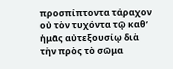προσπίπτοντα τάραχον οὐ τὸν τυχόντα τῷ καθ’ ἡμᾶς αὐτεξουσίῳ διὰ τὴν πρὸς τὸ σῶμα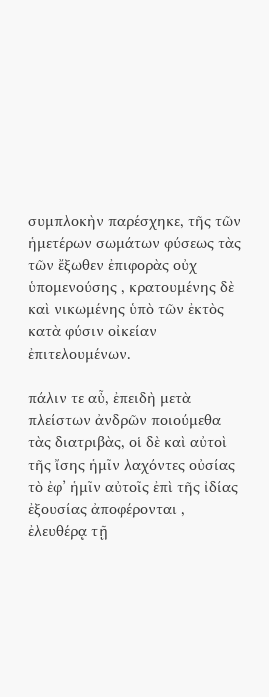συμπλοκὴν παρέσχηκε, τῆς τῶν ἡμετέρων σωμάτων φύσεως τὰς τῶν ἔξωθεν ἐπιφορὰς οὐχ ὑπομενούσης , κρατουμένης δὲ καὶ νικωμένης ὑπὸ τῶν ἐκτὸς κατὰ φύσιν οἰκείαν ἐπιτελουμένων.

πάλιν τε αὖ, ἐπειδὴ μετὰ πλείστων ἀνδρῶν ποιούμεθα τὰς διατριβὰς, οἱ δὲ καὶ αὐτοὶ τῆς ἴσης ἡμῖν λαχόντες οὐσίας τὸ ἐφ’ ἡμῖν αὐτοῖς ἐπὶ τῆς ἰδίας ἐξουσίας ἀποφέρονται , ἐλευθέρᾳ τῇ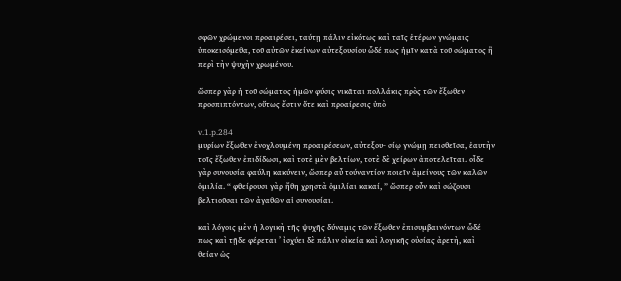σφῶν χρώμενοι προαιρέσει, ταύτῃ πάλιν εἰκότως καὶ ταῖς ἑτέρων γνώμαις ὑποκεισόμεθα, τοῦ αὐτῶν ἐκείνων αὐτεξουσίου ὧδέ πως ἡμῖν κατὰ τοῦ σώματος ἢ περὶ τὴν ψυχὴν χρωμένου.

ὥσπερ γὰρ ἡ τοῦ σώματος ἡμῶν φύσις νικᾶται πολλάκις πρὸς τῶν ἔξωθεν προσπιπτόντων, οὕτως ἔστιν ὅτε καὶ προαίρεσις ὑπὸ

v.1.p.284
μυρίων ἔξωθεν ἐνοχλουμένη προαιρέσεων, αὐτεξου- σίῳ γνώμῃ πεισθεῖσα, ἑαυτὴν τοῖς ἔξωθεν ἐπιδίδωσι, καὶ τοτὲ μὲν βελτίων, τοτὲ δὲ χείρων ἀποτελεῖται. οἶδε γὰρ συνουσία φαύλη κακύνειν, ὥσπερ αὖ τούναντίον ποιεῖν ἀμείνους τῶν καλῶν ὁμιλία. “ φθείρουσι γὰρ ἤθη χρηστὰ ὁμιλίαι κακαί, ” ὥσπερ οὖν καὶ σώζουσι βελτιοῦσαι τῶν ἀγαθῶν αἱ συνουσίαι.

καὶ λόγοις μὲν ἡ λογικὴ τῆς ψυχῆς δύναμις τῶν ἔξωθεν ἐπισυμβαινόντων ὧδέ πως καὶ τῇδε φέρεται ’ ἰσχύει δὲ πάλιν οἰκεία καὶ λογικῆς οὐσίας ἀρετὴ, καὶ θείαν ὡς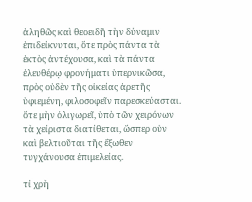ἀληθῶς καὶ θεοειδῆ τὴν δύναμιν ἐπιδείκνυται, ὅτε πρὸς πάντα τὰ ἐκτὸς ἀντέχουσα, καὶ τὰ πάντα ἐλευθέρῳ φρονήματι ὑπερνικῶσα, πρὸς οὐδὲν τῆς οἰκείας ἀρετῆς ὑφιεμένη, φιλοσοφεῖν παρεσκεύασται. ὅτε μὴν ὀλιγωρεῖ, ὑπὸ τῶν χειρόνων τὰ χείριστα διατίθεται, ὥσπερ οὑν καὶ βελτιοῦται τῆς ἔξωθεν τυγχάνουσα ἐπιμελείας.

τί χρὴ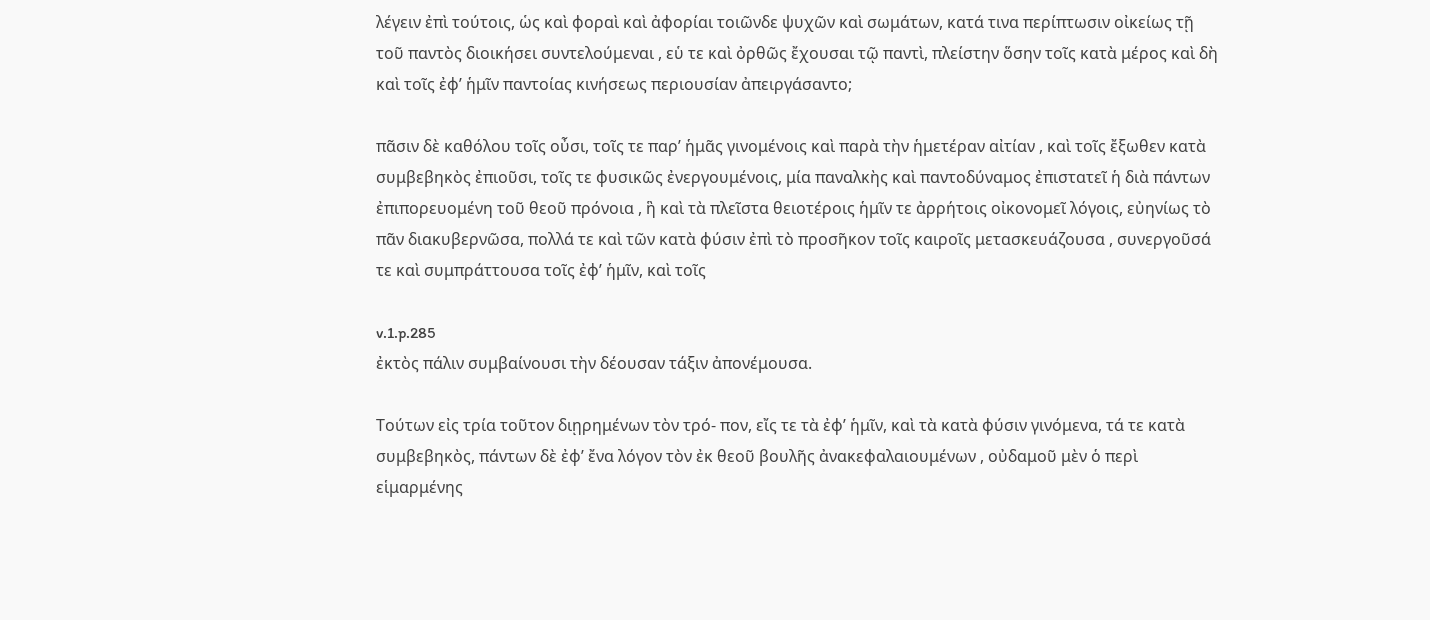λέγειν ἐπὶ τούτοις, ὡς καὶ φοραὶ καὶ ἀφορίαι τοιῶνδε ψυχῶν καὶ σωμάτων, κατά τινα περίπτωσιν οἰκείως τῇ τοῦ παντὸς διοικήσει συντελούμεναι , εὑ τε καὶ ὀρθῶς ἔχουσαι τῷ παντὶ, πλείστην ὅσην τοῖς κατὰ μέρος καὶ δὴ καὶ τοῖς ἐφ’ ἡμῖν παντοίας κινήσεως περιουσίαν ἀπειργάσαντο;

πᾶσιν δὲ καθόλου τοῖς οὖσι, τοῖς τε παρ’ ἡμᾶς γινομένοις καὶ παρὰ τὴν ἡμετέραν αἰτίαν , καὶ τοῖς ἔξωθεν κατὰ συμβεβηκὸς ἐπιοῦσι, τοῖς τε φυσικῶς ἐνεργουμένοις, μία παναλκὴς καὶ παντοδύναμος ἐπιστατεῖ ἡ διὰ πάντων ἐπιπορευομένη τοῦ θεοῦ πρόνοια , ἣ καὶ τὰ πλεῖστα θειοτέροις ἡμῖν τε ἀρρήτοις οἰκονομεῖ λόγοις, εὐηνίως τὸ πᾶν διακυβερνῶσα, πολλά τε καὶ τῶν κατὰ φύσιν ἐπὶ τὸ προσῆκον τοῖς καιροῖς μετασκευάζουσα , συνεργοῦσά τε καὶ συμπράττουσα τοῖς ἐφ’ ἡμῖν, καὶ τοῖς

v.1.p.285
ἐκτὸς πάλιν συμβαίνουσι τὴν δέουσαν τάξιν ἀπονέμουσα.

Τούτων εἰς τρία τοῦτον διῃρημένων τὸν τρό- πον, εἴς τε τὰ ἐφ’ ἡμῖν, καὶ τὰ κατὰ φύσιν γινόμενα, τά τε κατὰ συμβεβηκὸς, πάντων δὲ ἐφ’ ἔνα λόγον τὸν ἐκ θεοῦ βουλῆς ἀνακεφαλαιουμένων , οὐδαμοῦ μὲν ὁ περὶ εἱμαρμένης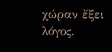χώραν ἔξει λόγος.